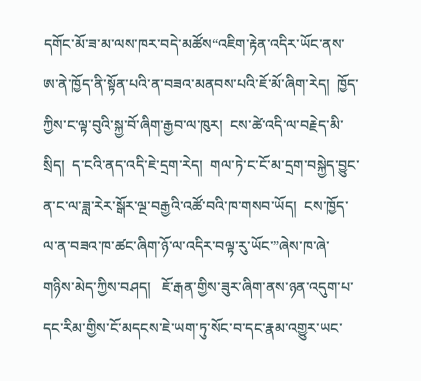དགོང་མོ་ཟ་མ་ལས་ཁར་བདེ་མཚོས“འཇིག་རྟེན་འདིར་ཡོང་ནས་ཨ་ནེ་ཁྱོད་ནི་སྟོན་པའི་ན་བཟའ་མནབས་པའི་ཇོ་མོ་ཞིག་རེད།  ཁྱོད་ཀྱིས་ང་ལྟ་བུའི་སྐྱ་བོ་ཞིག་རྒྱབ་ལ་ཁུར།  ངས་ཚེ་འདི་ལ་བརྗེད་མི་སྲིད།  ད་ངའི་ནད་འདི་ཇེ་དྲག་རེད།  གལ་ཏེ་ང་ངོ་མ་དྲག་བསྐྱེད་བྱུང་ན་ང་ལ་ཟླ་རེར་སྒོར་ལྔ་བརྒྱའི་འཚོ་བའི་ཁ་གསབ་ཡོད།  ངས་ཁྱོད་ལ་ན་བཟའ་ཁ་ཚང་ཞིག་ཉོ་ལ་འདིར་བལྟ་རུ་ཡོང་”ཞེས་ཁ་ཞེ་གཉིས་མེད་ཀྱིས་བཤད།   ཇོ་རྒན་གྱིས་ཟུར་ཞིག་ནས་ཉན་འདུག་པ་དང་རིམ་གྱིས་ངོ་མདངས་ཇེ་ཡག་ཏུ་སོང་བ་དང་རྣམ་འགྱུར་ཡང་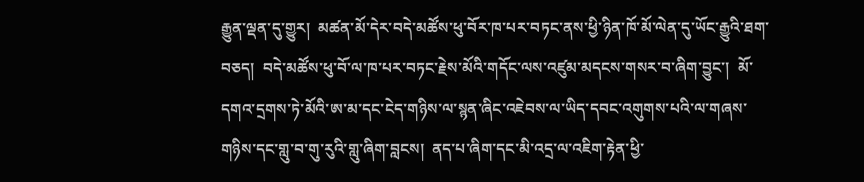རྒྱུན་ལྡན་དུ་གྱུར།  མཚན་མོ་དེར་བདེ་མཚོས་ཕུ་བོར་ཁ་པར་བཏང་ནས་ཕྱི་ཉིན་ཁོ་མོ་ལེན་དུ་ཡོང་རྒྱུའི་ཐག་བཅད།  བདེ་མཚོས་ཕུ་བོ་ལ་ཁ་པར་བཏང་རྗེས་མོའི་གདོང་ལས་འཛུམ་མདངས་གསར་བ་ཞིག་བྱུང་།  མོ་དགའ་དྲགས་ཏེ་མོའི་ཨ་མ་དང་ངེད་གཉིས་ལ་སྙན་ཞིང་འཇེབས་ལ་ཡིད་དབང་འགུགས་པའི་ལ་གཞས་གཉིས་དང་གླུ་བ་གུ་རུའི་གླུ་ཞིག་བླངས།  ནད་པ་ཞིག་དང་མི་འདྲ་ལ་འཇིག་རྟེན་ཕྱི་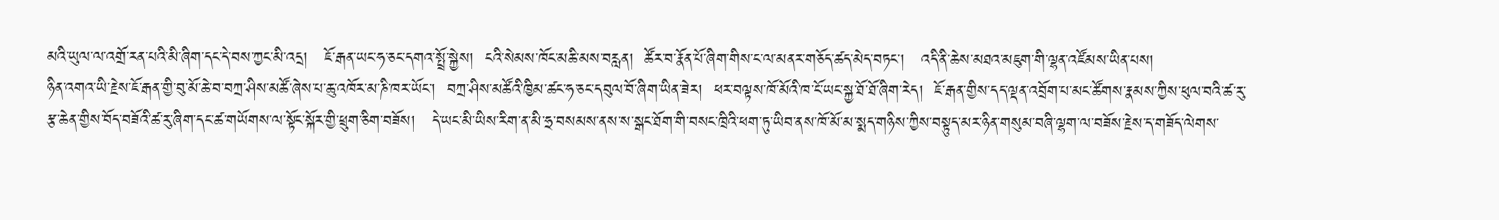མའི་ཡུལ་ལ་འགྲོ་རན་པའི་མི་ཞིག་དང་དེ་བས་ཀྱང་མི་འདྲ།   ཇོ་རྒན་ཡང་ཧ་ཅང་དགའ་སྤྲོ་སྐྱེས།  ངའི་སེམས་ཁོང་མཆི་མས་བརླན།  ཚོར་བ་རྣོན་པོ་ཞིག་གིས་ང་ལ་མནར་གཅོད་ཚད་མེད་བཏང་།   འདི་ནི་ཆེས་མཐའ་མཇུག་གི་ལྷན་འཛོམས་ཡིན་པས།
ཉིན་འགའ་ཡི་རྗེས་ཇོ་རྒན་གྱི་བུ་མོ་ཆེ་བ་བཀྲ་ཤིས་མཚོ་ཞེས་པ་ཆུ་འཁོར་མ་ཎི་ཁར་ཡོང་།  བཀྲ་ཤིས་མཚོའི་ཁྱིམ་ཚང་ཧ་ཅང་དབུལ་བོ་ཞིག་ཡིན་ཟེར།  ཕར་བལྟས་ཁོ་མོའི་ཁ་ངོ་ཡང་སྐྱ་ཐོ་ཐོ་ཞིག་རེད།  ཇོ་རྒན་གྱིས་དད་ལྡན་འབྲོག་པ་མང་ཚོགས་རྣམས་ཀྱིས་ཕུལ་བའི་ཚ་རུ་རྩ་ཆེན་གྱིས་བོད་བཟོའི་ཚ་རུ་ཞིག་དང་ཚ་གཡོགས་ལ་སྟོང་སྐོར་གྱི་ཕྲུག་ཅིག་བཟོས།   དེ་ཡང་མི་ཡིས་རིག་ན་མི་ཧྲ་བསམས་ནས་ས་སྒང་ཐོག་གི་བསང་ཁྲིའི་ཕག་ཏུ་ཡིབ་ནས་ཁོ་མོ་མ་སྨད་གཉིས་ཀྱིས་བསྟུད་མར་ཉིན་གསུམ་བཞི་ལྷག་ལ་བཟོས་རྗེས་ད་གཟོད་ལེགས་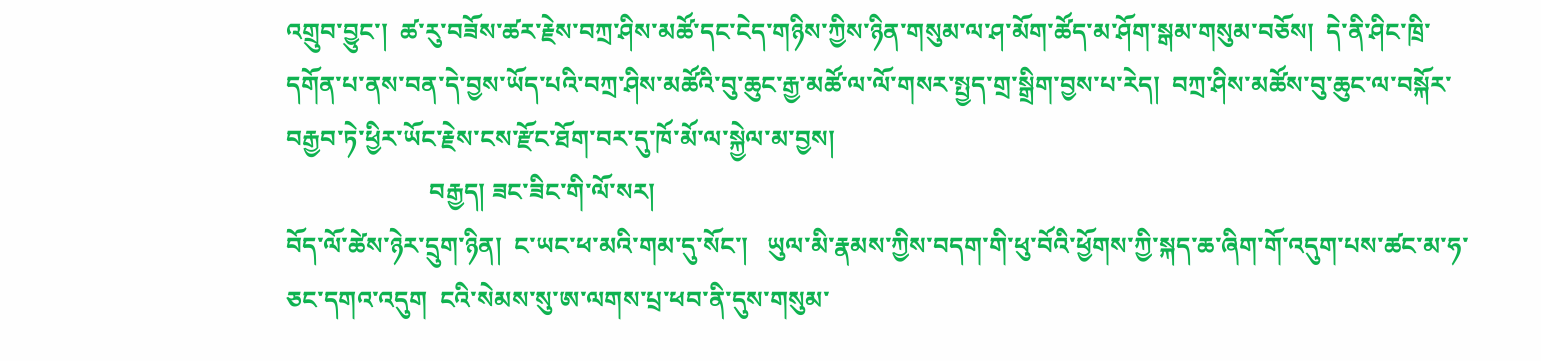འགྲུབ་བྱུང་།  ཚ་རུ་བཟོས་ཚར་རྗེས་བཀྲ་ཤིས་མཚོ་དང་ངེད་གཉིས་ཀྱིས་ཉིན་གསུམ་ལ་ཤ་མོག་ཚོད་མ་ཤོག་སྒམ་གསུམ་བཅོས།  དེ་ནི་ཤིང་ཁྲི་དགོན་པ་ནས་བན་དེ་བྱས་ཡོད་པའི་བཀྲ་ཤིས་མཚོའི་བུ་ཆུང་རྒྱ་མཚོ་ལ་ལོ་གསར་སྤྱད་གྲ་སྒྲིག་བྱས་པ་རེད།  བཀྲ་ཤིས་མཚོས་བུ་ཆུང་ལ་བསྐོར་བརྒྱབ་ཏེ་ཕྱིར་ཡོང་རྗེས་ངས་རྫོང་ཐོག་བར་དུ་ཁོ་མོ་ལ་སྐྱེལ་མ་བྱས།
                       བརྒྱད། ཟང་ཟིང་གི་ལོ་སར།
བོད་ལོ་ཚེས་ཉེར་དྲུག་ཉིན།  ང་ཡང་ཕ་མའི་གམ་དུ་སོང་།   ཡུལ་མི་རྣམས་ཀྱིས་བདག་གི་ཕུ་བོའི་ཕྱོགས་ཀྱི་སྐད་ཆ་ཞིག་གོ་འདུག་པས་ཚང་མ་ཧ་ཅང་དགའ་འདུག  ངའི་སེམས་སུ་ཨ་ལགས་པྲ་ཕབ་ནི་དུས་གསུམ་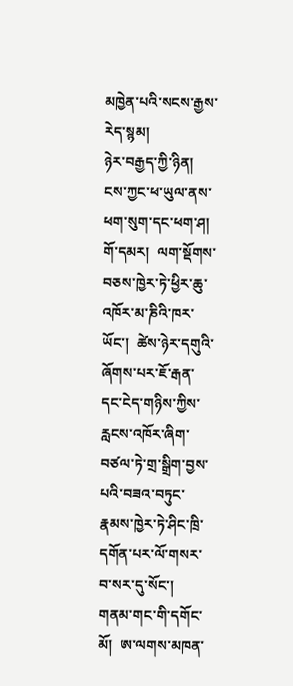མཁྱེན་པའི་སངས་རྒྱས་རེད་སྙམ།
ཉེར་བརྒྱད་ཀྱི་ཉིན།   ངས་ཀྱང་ཕ་ཡུལ་ནས་ཕག་སུག་དང་ཕག་ཤ།  གོ་དམར།  ལག་སྡོགས་བཅས་ཁྱེར་ཏེ་ཕྱིར་ཆུ་འཁོར་མ་ཎིའི་ཁར་ཡོང་།  ཚེས་ཉེར་དགུའི་ཞོགས་པར་ཇོ་རྒན་དང་ངེད་གཉིས་ཀྱིས་རླངས་འཁོར་ཞིག་བཙལ་ཏེ་གྲ་སྒྲིག་བྱས་པའི་བཟའ་བཏུང་རྣམས་ཁྱེར་ཏེ་ཤིང་ཁྲི་དགོན་པར་ལོ་གསར་བ་སར་དུ་སོང་།
གནམ་གང་གི་དགོང་མོ།  ཨ་ལགས་མཁན་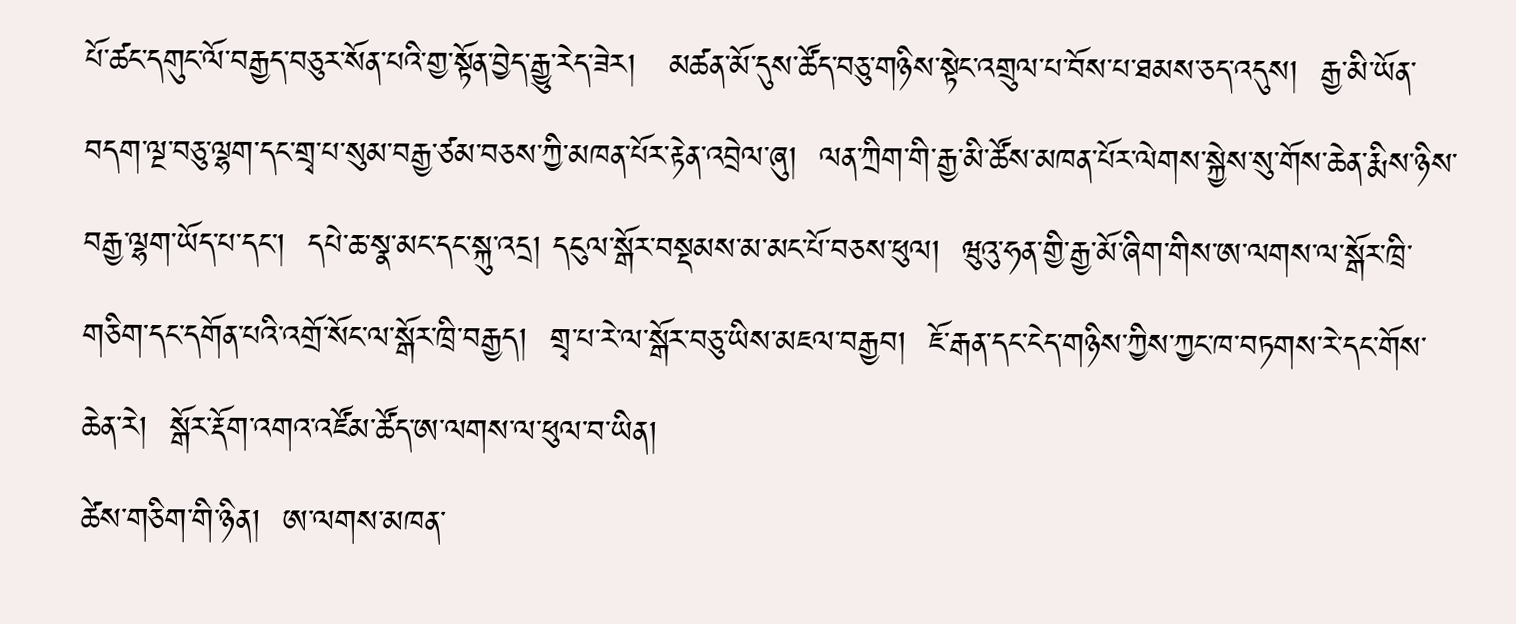པོ་ཚང་དགུང་ལོ་བརྒྱད་བཅུར་སོན་པའི་གྱ་སྟོན་བྱེད་རྒྱུ་རེད་ཟེར།   མཚན་མོ་དུས་ཚོད་བཅུ་གཉིས་སྟེང་འགྲུལ་པ་བོས་པ་ཐམས་ཅད་འདུས།  རྒྱ་མི་ཡོན་བདག་ལྔ་བཅུ་ལྷག་དང་གྲྭ་པ་སུམ་བརྒྱ་ཙམ་བཅས་ཀྱི་མཁན་པོར་རྟེན་འབྲེལ་ཞུ།  ལན་ཀྲིག་གི་རྒྱ་མི་ཚོས་མཁན་པོར་ལེགས་སྐྱེས་སུ་གོས་ཆེན་རྨིས་ཉིས་བརྒྱ་ལྷག་ཡོད་པ་དང་།  དཔེ་ཆ་སྣ་མང་དང་སྐུ་འདྲ། དངུལ་སྒོར་བསྡམས་མ་མང་པོ་བཅས་ཕུལ།  ཝུའུ་ཧན་གྱི་རྒྱ་མོ་ཞིག་གིས་ཨ་ལགས་ལ་སྒོར་ཁྲི་གཅིག་དང་དགོན་པའི་འགྲོ་སོང་ལ་སྒོར་ཁྲི་བརྒྱད།  གྲྭ་པ་རེ་ལ་སྒོར་བཅུ་ཡིས་མཇལ་བརྒྱབ།  ཇོ་རྒན་དང་ངེད་གཉིས་ཀྱིས་ཀྱང་ཁ་བཏགས་རེ་དང་གོས་ཆེན་རེ།  སྒོར་རྡོག་འགའ་འཛོམ་ཚོད་ཨ་ལགས་ལ་ཕུལ་བ་ཡིན།
ཚེས་གཅིག་གི་ཉིན།  ཨ་ལགས་མཁན་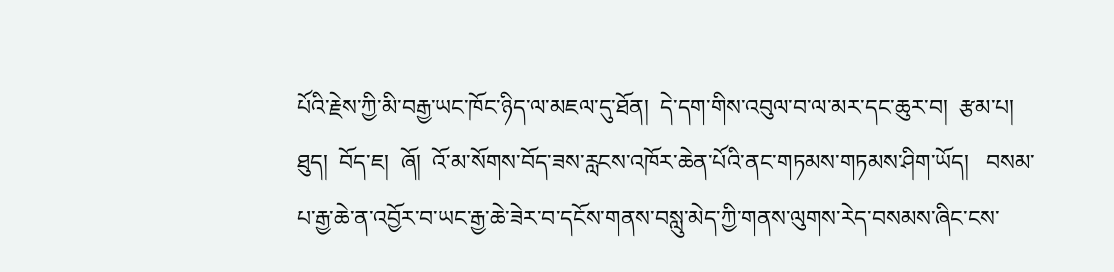པོའི་རྗེས་ཀྱི་མི་བརྒྱ་ཡང་ཁོང་ཉིད་ལ་མཇལ་དུ་ཐོན།  དེ་དག་གིས་འབུལ་བ་ལ་མར་དང་ཆུར་བ།  རྩམ་པ།  ཐུད།  བོད་ཇ།  ཞོ།  འོ་མ་སོགས་བོད་ཟས་རླངས་འཁོར་ཆེན་པོའི་ནང་གཏམས་གཏམས་ཤིག་ཡོད།   བསམ་པ་རྒྱ་ཆེ་ན་འབྱོར་བ་ཡང་རྒྱ་ཆེ་ཟེར་བ་དངོས་གནས་བསླུ་མེད་ཀྱི་གནས་ལུགས་རེད་བསམས་ཞིང་ངས་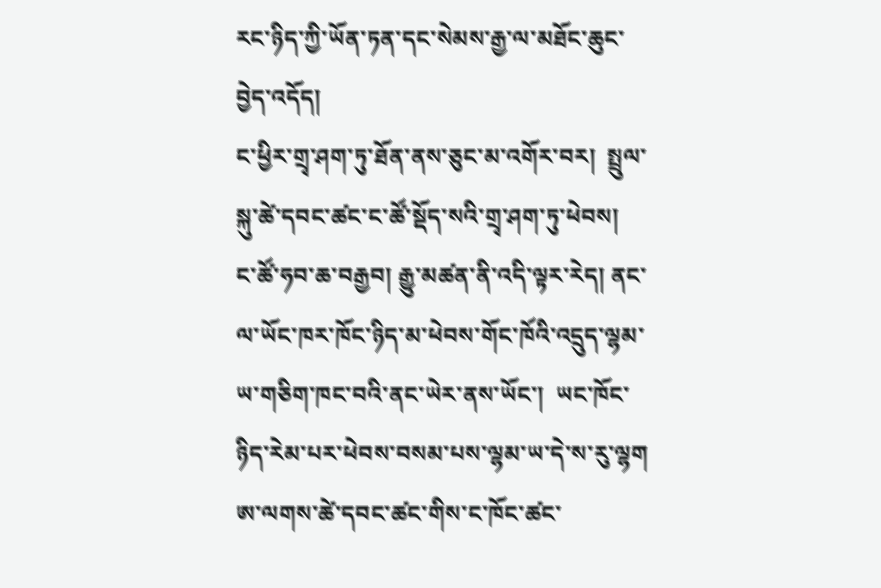རང་ཉིད་ཀྱི་ཡོན་ཏན་དང་སེམས་རྒྱ་ལ་མཐོང་ཆུང་བྱེད་འདོད།
ང་ཕྱིར་གྲྭ་ཤག་ཏུ་ཐོན་ནས་ཅུང་མ་འགོར་བར།  སྤྲུལ་སྐུ་ཚེ་དབང་ཚང་ང་ཚོ་སྡོད་སའི་གྲྭ་ཤག་ཏུ་ཕེབས།  ང་ཚོ་ཧབ་ཆ་བརྒྱབ། རྒྱུ་མཚན་ནི་འདི་ལྟར་རེད། ནང་ལ་ཡོང་ཁར་ཁོང་ཉིད་མ་ཕེབས་གོང་ཁོའི་འདྲུད་ལྷམ་ཡ་གཅིག་ཁང་བའི་ནང་ཡེར་ནས་ཡོང་།  ཡང་ཁོང་ཉིད་རེམ་པར་ཕེབས་བསམ་པས་ལྷམ་ཡ་དེ་ས་རུ་ལྷག ཨ་ལགས་ཚེ་དབང་ཚང་གིས་ང་ཁོང་ཚང་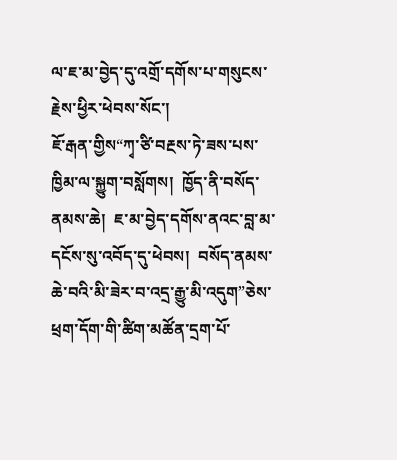ལ་ཇ་མ་བྱེད་དུ་འགྲོ་དགོས་པ་གསུངས་རྗེས་ཕྱིར་ཕེབས་སོང་།
ཇོ་རྒན་གྱིས“ཀྭ་ཙི་བརྔས་ཏེ་ཟས་པས་ཁྱིམ་ལ་སྐྱུག་བསློགས།  ཁྱོད་ནི་བསོད་ནམས་ཆེ།  ཇ་མ་བྱེད་དགོས་ནའང་བླ་མ་དངོས་སུ་འབོད་དུ་ཕེབས།  བསོད་ནམས་ཆེ་བའི་མི་ཟེར་བ་འདྲ་རྒྱུ་མི་འདུག”ཅེས་ཕྲག་དོག་གི་ཚིག་མཚོན་དྲག་པོ་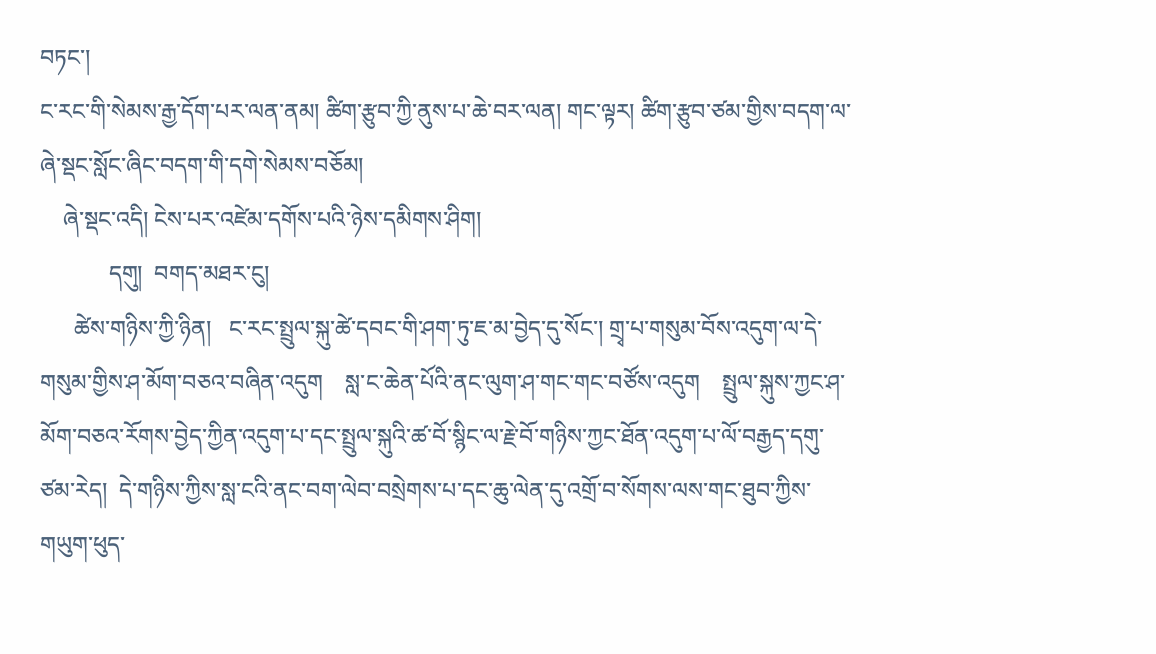བཏང་།
ང་རང་གི་སེམས་རྒྱ་དོག་པར་ལན་ནམ། ཚིག་རྩུབ་ཀྱི་ནུས་པ་ཆེ་བར་ལན། གང་ལྟར། ཚིག་རྩུབ་ཙམ་གྱིས་བདག་ལ་ཞེ་སྡང་སློང་ཞིང་བདག་གི་དགེ་སེམས་བཅོམ།
    ཞེ་སྡང་འདི། ངེས་པར་འཛེམ་དགོས་པའི་ཉེས་དམིགས་ཤིག།
            དགུ།  བགད་མཐར་ངུ།
      ཚེས་གཉིས་ཀྱི་ཉིན།   ང་རང་སྤྲུལ་སྐུ་ཚེ་དབང་གི་ཤག་ཏུ་ཇ་མ་བྱེད་དུ་སོང་། གྲྭ་པ་གསུམ་བོས་འདུག་ལ་དེ་གསུམ་གྱིས་ཤ་མོག་བཅའ་བཞིན་འདུག    སླ་ང་ཆེན་པོའི་ནང་ལུག་ཤ་གང་གང་བཙོས་འདུག    སྤྲུལ་སྐུས་ཀྱང་ཤ་མོག་བཅའ་རོགས་བྱེད་ཀྱིན་འདུག་པ་དང་སྤྲུལ་སྐུའི་ཚ་བོ་སྙིང་ལ་རྗེ་བོ་གཉིས་ཀྱང་ཐོན་འདུག་པ་ལོ་བརྒྱད་དགུ་ཙམ་རེད།  དེ་གཉིས་ཀྱིས་སླ་ངའི་ནང་བག་ལེབ་བསྲེགས་པ་དང་ཆུ་ལེན་དུ་འགྲོ་བ་སོགས་ལས་གང་ཐུབ་ཀྱིས་གཡུག་ཕུད་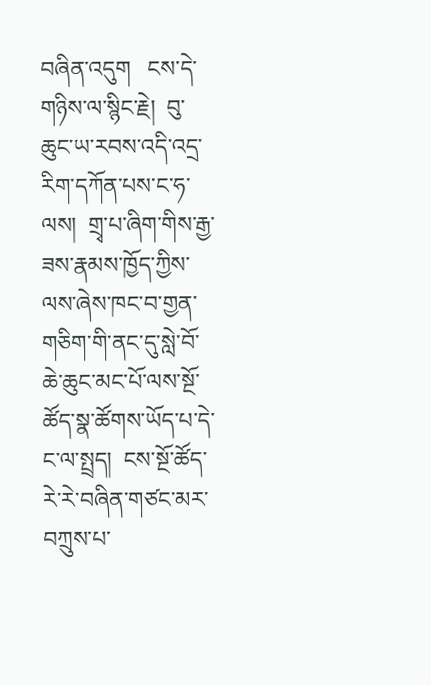བཞིན་འདུག   ངས་དེ་གཉིས་ལ་སྙིང་རྗེ།  བུ་ཆུང་ཡ་རབས་འདི་འདྲ་རིག་དཀོན་པས་ང་ཧ་ལས།  གྲྭ་པ་ཞིག་གིས་རྒྱ་ཟས་རྣམས་ཁྱོད་ཀྱིས་ལས་ཞེས་ཁང་བ་གྱན་གཅིག་གི་ནང་དུ་སླེ་བོ་ཆེ་ཆུང་མང་པོ་ལས་སྔོ་ཚོད་སྣ་ཚོགས་ཡོད་པ་དེ་ང་ལ་སྤྲད།  ངས་སྔོ་ཚོད་རེ་རེ་བཞིན་གཙང་མར་བཀྲུས་པ་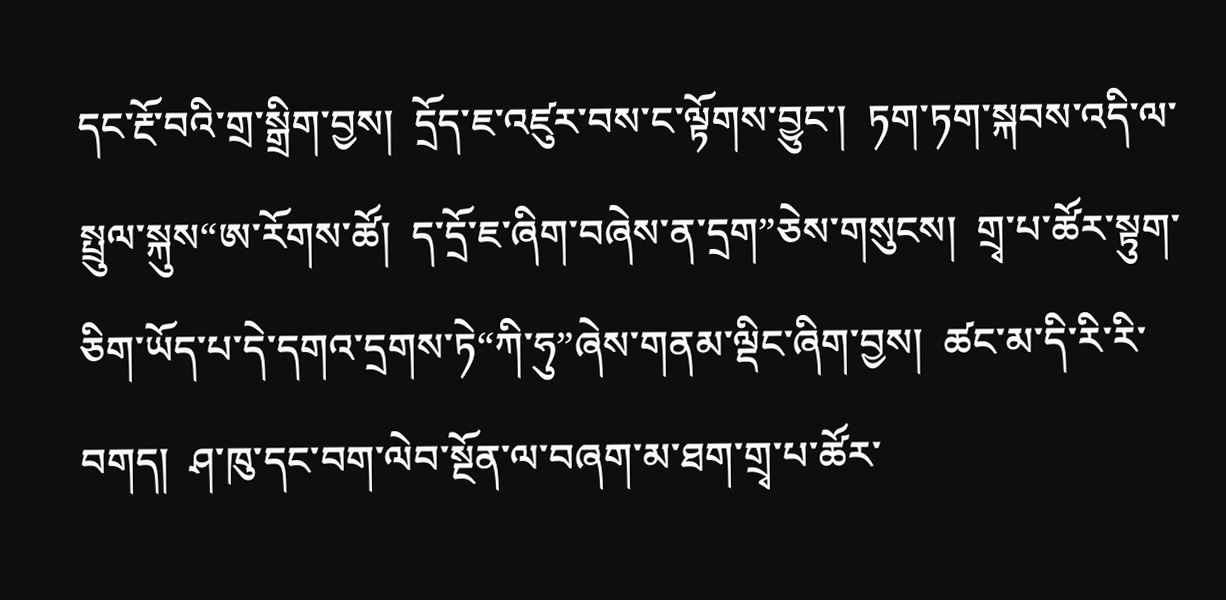དང་རྔོ་བའི་གྲ་སྒྲིག་བྱས།  དྲོད་ཇ་འཛུར་བས་ང་ལྟོགས་བྱུང་།  ཏག་ཏག་སྐབས་འདི་ལ་སྤྲུལ་སྐུས“ཨ་རོགས་ཚོ།  ད་དྲོ་ཇ་ཞིག་བཞེས་ན་དྲག”ཅེས་གསུངས།  གྲྭ་པ་ཚོར་སྟུག་ཅིག་ཡོད་པ་དེ་དགའ་དྲགས་ཏེ“ཀི་ཧུ”ཞེས་གནམ་ལྡིང་ཞིག་བྱས།  ཚང་མ་དི་རི་རི་བགད།  ཤ་ཁུ་དང་བག་ལེབ་སྔོན་ལ་བཞག་མ་ཐག་གྲྭ་པ་ཚོར་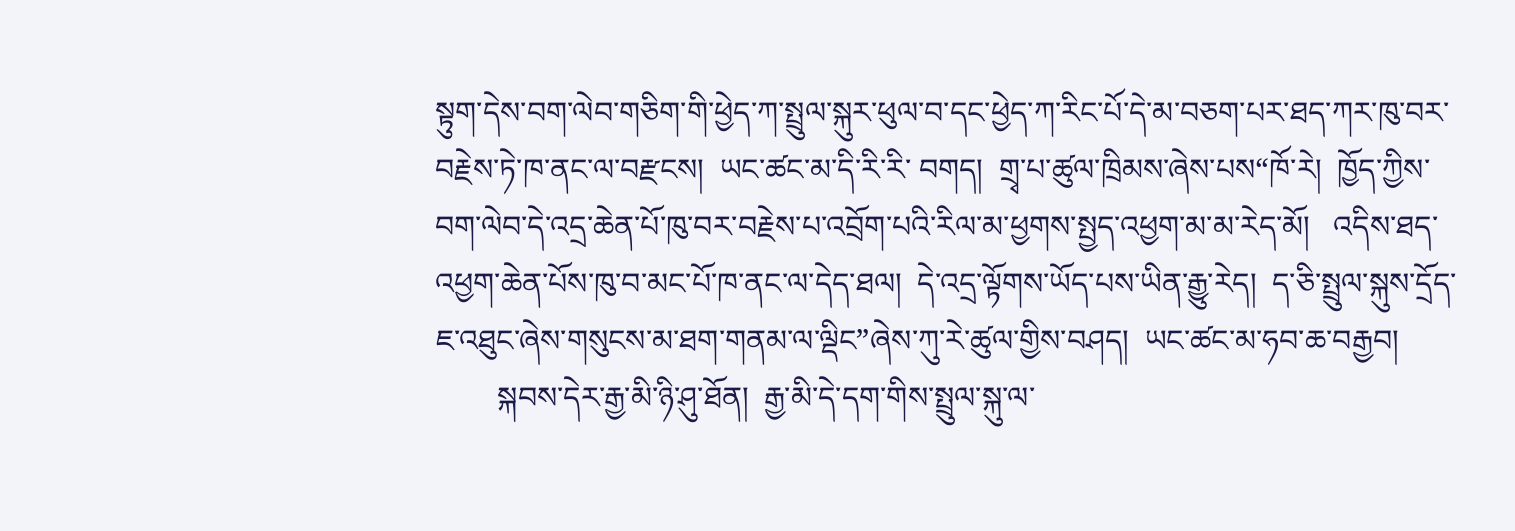སྟུག་དེས་བག་ལེབ་གཅིག་གི་ཕྱེད་ཀ་སྤྲུལ་སྐུར་ཕུལ་བ་དང་ཕྱེད་ཀ་རིང་པོ་དེ་མ་བཅག་པར་ཐད་ཀར་ཁུ་བར་བརྗེས་ཏེ་ཁ་ནང་ལ་བརྫངས།  ཡང་ཚང་མ་དི་རི་རི་ བགད།  གྲྭ་པ་ཚུལ་ཁྲིམས་ཞེས་པས“ཁོ་རེ།  ཁྱོད་ཀྱིས་བག་ལེབ་དེ་འདྲ་ཆེན་པོ་ཁུ་བར་བརྗེས་པ་འབྲོག་པའི་རིལ་མ་ཕྱགས་སྤྱད་འཕྱག་མ་མ་རེད་མོ།   འདིས་ཐད་འཕྱག་ཆེན་པོས་ཁུ་བ་མང་པོ་ཁ་ནང་ལ་དེད་ཐལ།  དེ་འདྲ་ལྟོགས་ཡོད་པས་ཡིན་རྒྱུ་རེད།  ད་ཅི་སྤྲུལ་སྐུས་དྲོད་ཇ་འཐུང་ཞེས་གསུངས་མ་ཐག་གནམ་ལ་ལྡིང”ཞེས་ཀུ་རེ་ཚུལ་གྱིས་བཤད།  ཡང་ཚང་མ་ཧབ་ཆ་བརྒྱབ།
        སྐབས་དེར་རྒྱ་མི་ཉི་ཤུ་ཐོན།  རྒྱ་མི་དེ་དག་གིས་སྤྲུལ་སྐུ་ལ་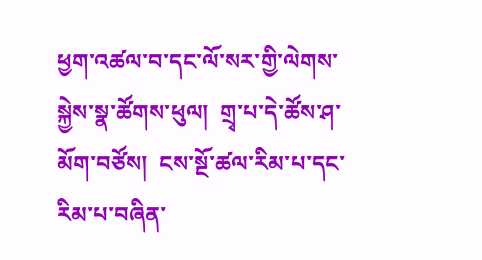ཕྱག་འཚལ་བ་དང་ལོ་སར་གྱི་ལེགས་སྐྱེས་སྣ་ཚོགས་ཕུལ།  གྲྭ་པ་དེ་ཚོས་ཤ་མོག་བཙོས།  ངས་སྔོ་ཚལ་རིམ་པ་དང་རིམ་པ་བཞིན་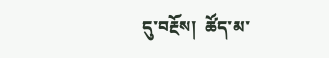དུ་བརྔོས།  ཚོད་མ་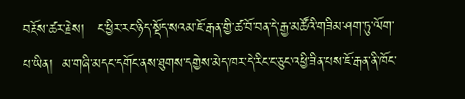བརྔོས་ཚར་རྗེས།   ང་ཕྱིར་རང་ཉིད་སྡོད་སའམ་ཇོ་རྒན་གྱི་ཚ་བོ་བན་དེ་རྒྱ་མཚོའི་གཟིམ་ཤག་ཏུ་ལོག་པ་ཡིན།  མ་གཞི་མདང་དགོང་ནས་ཐུགས་དགྱེས་མེད་ཁར་དེ་རིང་ང་ཅུང་འཕྱི་ཟིན་པས་ཇོ་རྒན་ནི་ཁོང་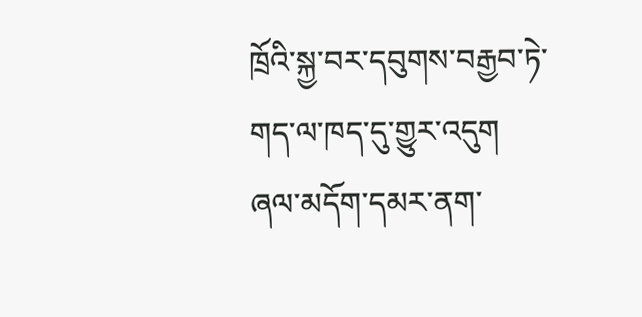ཁྲོའི་སྐྱ་བར་དབུགས་བརྒྱབ་ཏེ་གད་ལ་ཁད་དུ་གྱུར་འདུག    ཞལ་མདོག་དམར་ནག་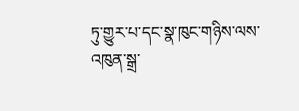ཏུ་གྱུར་པ་དང་སྣ་ཁུང་གཉིས་ལས་འཁུན་སྒྲ་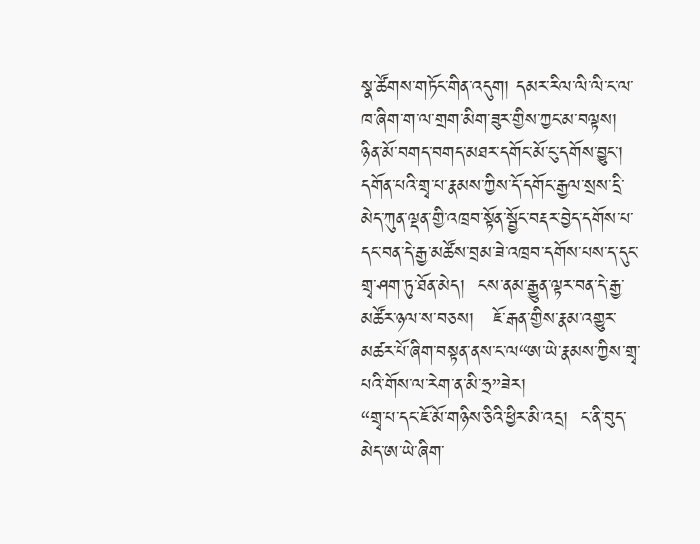སྣ་ཚོགས་གཏོང་གིན་འདུག། དམར་རིལ་ལི་ལི་ང་ལ་ཁ་ཞིག་ག་ལ་གྲག་མིག་ཟུར་གྱིས་ཀྱང་མ་བལྟས།  ཉིན་མོ་བགད་བགད་མཐར་དགོང་མོ་ངུ་དགོས་བྱུང་།   དགོན་པའི་གྲྭ་པ་རྣམས་ཀྱིས་དོ་དགོང་རྒྱལ་སྲས་དྲི་མེད་ཀུན་ལྡན་གྱི་འཁྲབ་སྟོན་སྦྱོང་བརྡར་བྱེད་དགོས་པ་དང་བན་དེ་རྒྱ་མཚོས་བྲམ་ཟེ་འཁྲབ་དགོས་པས་ད་དུང་གྲྭ་ཤག་ཏུ་ཐོན་མེད།  ངས་ནམ་རྒྱུན་ལྟར་བན་དེ་རྒྱ་མཚོར་ཉལ་ས་བཅས།   ཇོ་རྒན་གྱིས་རྣམ་འགྱུར་མཚར་པོ་ཞིག་བསྟན་ནས་ང་ལ“ཨ་ཡེ་རྣམས་ཀྱིས་གྲྭ་པའི་གོས་ལ་རེག་ན་མི་ཧྲ”ཟེར།
“གྲྭ་པ་དང་ཇོ་མོ་གཉིས་ཅིའི་ཕྱིར་མི་འདྲ།  ང་ནི་བུད་མེད་ཨ་ཡེ་ཞིག་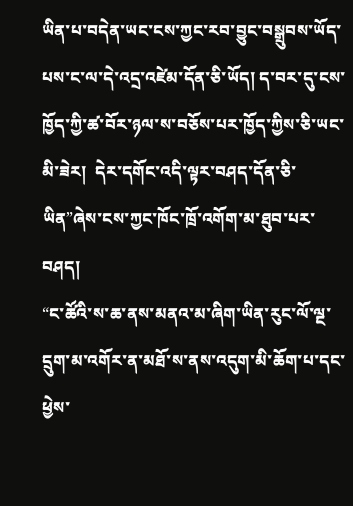ཡིན་པ་བདེན་ཡང་ངས་ཀྱང་རབ་བྱུང་བསྒྲུབས་ཡོད་པས་ང་ལ་དེ་འདྲ་འཛེམ་དོན་ཅི་ཡོད། ད་བར་དུ་ངས་ཁྱོད་ཀྱི་ཚ་བོར་ཉལ་ས་བཅོས་པར་ཁྱོད་ཀྱིས་ཅི་ཡང་མི་ཟེར།  དེར་དགོང་འདི་ལྟར་བཤད་དོན་ཅི་ཡིན”ཞེས་ངས་ཀྱང་ཁོང་ཁྲོ་འགོག་མ་ཐུབ་པར་བཤད།
“ང་ཚོའི་ས་ཆ་ནས་མནའ་མ་ཞིག་ཡིན་རུང་ལོ་ལྔ་དྲུག་མ་འགོར་ན་མཐོ་ས་ནས་འདུག་མི་ཆོག་པ་དང་ཕྱེས་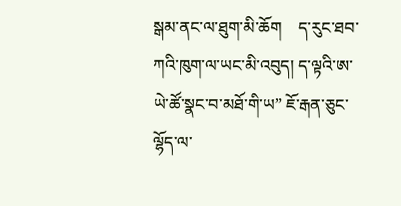སྒམ་ནང་ལ་ཐུག་མི་ཆོག    ད་རུང་ཐབ་ཀའི་ཁུག་ལ་ཡང་མི་འབུད། ད་ལྟའི་ཨ་ཡེ་ཚོ་སྣང་བ་མཐོ་གི་ཡ” ཇོ་རྒན་ཅུང་ལྷོད་ལ་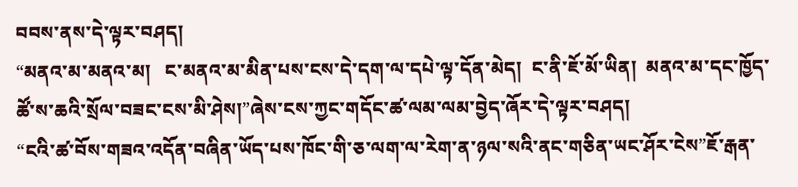བབས་ནས་དེ་ལྟར་བཤད།
“མནའ་མ་མནའ་མ།   ང་མནའ་མ་མིན་པས་ངས་དེ་དག་ལ་དཔེ་ལྟ་དོན་མེད།  ང་ནི་ཇོ་མོ་ཡིན།  མནའ་མ་དང་ཁྱོད་ཚོ་ས་ཆའི་སྲོལ་བཟང་ངས་མི་ཤེས།”ཞེས་ངས་ཀྱང་གདོང་ཚ་ལམ་ལམ་བྱེད་ཞོར་དེ་ལྟར་བཤད།
“ངའི་ཚ་བོས་གཟའ་འདོན་བཞིན་ཡོད་པས་ཁོང་གི་ཅ་ལག་ལ་རེག་ན་ཉལ་སའི་ནང་གཅིན་ཡང་ཤོར་ངེས”ཇོ་རྒན་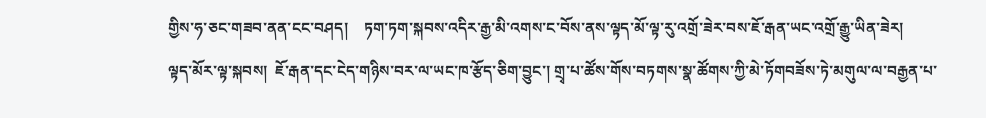གྱིས་ཧ་ཅང་གཟབ་ནན་ངང་བཤད།    ཏག་ཏག་སྐབས་འདིར་རྒྱ་མི་འགས་ང་བོས་ནས་ལྟད་མོ་ལྟ་རུ་འགྲོ་ཟེར་བས་ཇོ་རྒན་ཡང་འགྲོ་རྒྱུ་ཡིན་ཟེར།
ལྟད་མོར་ལྟ་སྐབས།  ཇོ་རྒན་དང་ངེད་གཉིས་བར་ལ་ཡང་ཁ་རྩོད་ཅིག་བྱུང་། གྲྭ་པ་ཚོས་གོས་བཏགས་སྣ་ཚོགས་ཀྱི་མེ་ཏོགབཟོས་ཏེ་མགུལ་ལ་བརྒྱན་པ་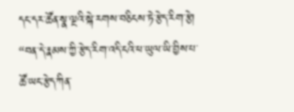དང་དར་ཚོན་སྣ་ལྔའི་སྐེ་རགས་བཅིངས་ཏེ་རྩེད་རིག་རྩེ།
“བན་དེ་རྣམས་ཀྱི་རྩེད་རིག་འདི་ངའི་ཕ་ཡུལ་ཡི་བྱིས་པ་ཚོ་ཡང་རྩེད་ཀིན་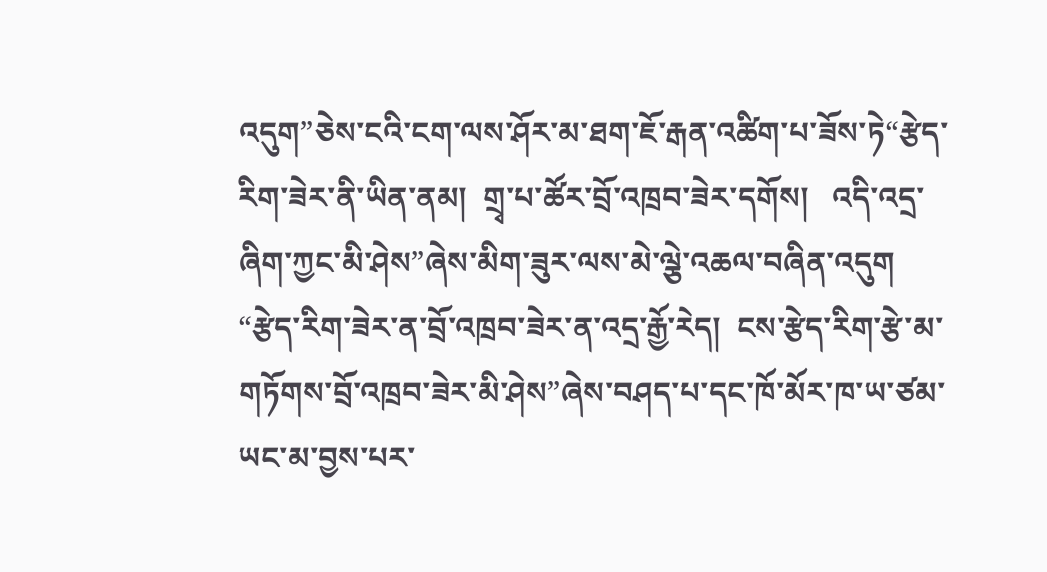འདུག”ཅེས་ངའི་ངག་ལས་ཤོར་མ་ཐག་ཇོ་རྒན་འཚིག་པ་ཟོས་ཏེ“རྩེད་རིག་ཟེར་ནི་ཡིན་ནམ།  གྲྭ་པ་ཚོར་བྲོ་འཁྲབ་ཟེར་དགོས།   འདི་འདྲ་ཞིག་ཀྱང་མི་ཤེས”ཞེས་མིག་ཟུར་ལས་མེ་ལྕེ་འཆལ་བཞིན་འདུག
“རྩེད་རིག་ཟེར་ན་བྲོ་འཁྲབ་ཟེར་ན་འདྲ་རྒྱོ་རེད།  ངས་རྩེད་རིག་རྩེ་མ་གཏོགས་བྲོ་འཁྲབ་ཟེར་མི་ཤེས”ཞེས་བཤད་པ་དང་ཁོ་མོར་ཁ་ཡ་ཙམ་ཡང་མ་བྱས་པར་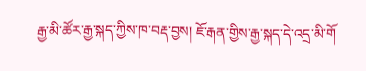རྒྱ་མི་ཚོར་རྒྱ་སྐད་ཀྱིས་ཁ་བརྡ་བྱས། ཇོ་རྒན་གྱིས་རྒྱ་སྐད་དེ་འདྲ་མི་གོ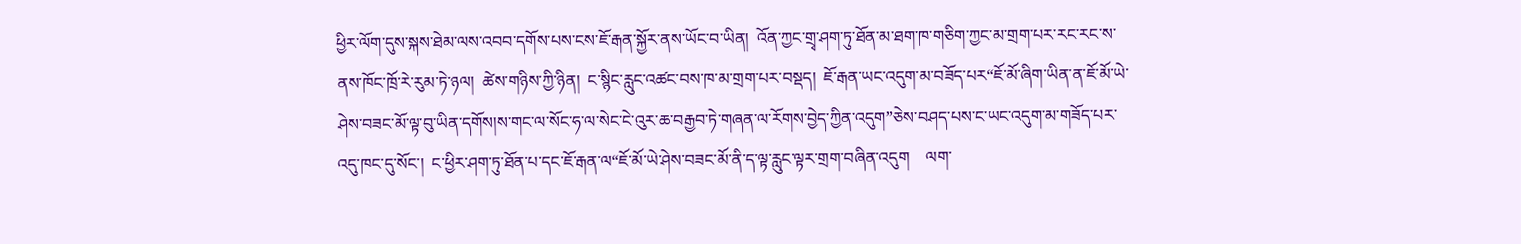ཕྱིར་ལོག་དུས་སྐས་ཐེམ་ལས་འབབ་དགོས་པས་ངས་ཇོ་རྒན་སྐྱོར་ནས་ཡོང་བ་ཡིན།  འོན་ཀྱང་གྲྭ་ཤག་ཏུ་ཐོན་མ་ཐག་ཁ་གཅིག་ཀྱང་མ་གྲག་པར་རང་རང་ས་ནས་ཁོང་ཁྲོ་རེ་རུམ་ཏེ་ཉལ།  ཚེས་གཉིས་ཀྱི་ཉིན།  ང་སྙིང་རླུང་འཚང་བས་ཁ་མ་གྲག་པར་བསྡད།  ཇོ་རྒན་ཡང་འདུག་མ་བཟོད་པར“ཇོ་མོ་ཞིག་ཡིན་ན་ཇོ་མོ་ཡེ་ཤེས་བཟང་མོ་ལྟ་བུ་ཡིན་དགོས།ས་གང་ལ་སོང་ཧ་ལ་སེང་ངེ་འུར་ཆ་བརྒྱབ་ཏེ་གཞན་ལ་རོགས་བྱེད་ཀྱིན་འདུག”ཅེས་བཤད་པས་ང་ཡང་འདུག་མ་གཟོད་པར་འདུ་ཁང་དུ་སོང་།  ང་ཕྱིར་ཤག་ཏུ་ཐོན་པ་དང་ཇོ་རྒན་ལ“ཇོ་མོ་ཡེ་ཤེས་བཟང་མོ་ནི་ད་ལྟ་རླུང་ལྟར་གྲག་བཞིན་འདུག    ལག་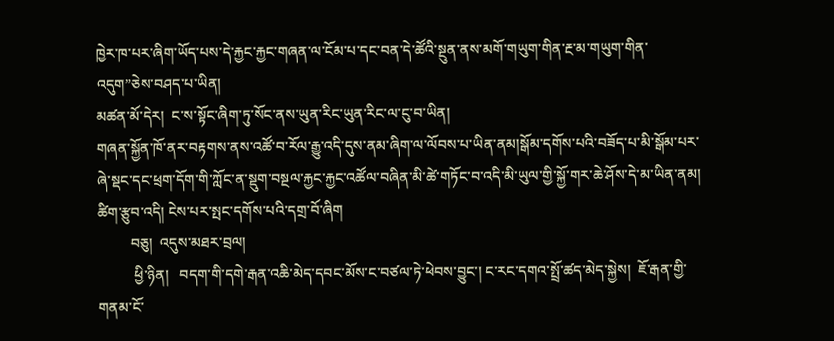ཁྱེར་ཁ་པར་ཞིག་ཡོད་པས་དེ་རྐྱང་རྐྱང་གཞན་ལ་ངོམ་པ་དང་བན་དེ་ཚོའི་སྔུན་ནས་མགོ་གཡུག་གིན་རྔ་མ་གཡུག་གིན་འདུག”ཅེས་བཤད་པ་ཡིན།
མཚན་མོ་དེར།  ང་ས་སྟོང་ཞིག་ཏུ་སོང་ནས་ཡུན་རིང་ཡུན་རིང་ལ་ངུ་བ་ཡིན།
གཞན་སྐྱོན་ཁོ་ནར་བརྟགས་ནས་འཚོ་བ་རོལ་རྒྱུ་འདི་དུས་ནམ་ཞིག་ལ་ལོབས་པ་ཡིན་ནམ།སྒོམ་དགོས་པའི་བཟོད་པ་མི་སྒོམ་པར་ཞེ་སྡང་དང་ཕྲག་དོག་གི་ཀློང་ན་སྡུག་བསྔལ་རྐྱང་རྐྱང་འཚོལ་བཞིན་མི་ཚེ་གཏོང་བ་འདི་མི་ཡུལ་གྱི་སྐྱོ་གར་ཆེ་ཤོས་དེ་མ་ཡིན་ནམ།
ཚིག་རྩུབ་འདི། ངེས་པར་སྤང་དགོས་པའི་དགྲ་བོ་ཞིག
         བཅུ།  འདུས་མཐར་བྲལ།
          ཕྱི་ཉིན།   བདག་གི་དགེ་རྒན་འཆི་མེད་དབང་མོས་ང་བཙལ་ཏེ་ཕེབས་བྱུང་། ང་རང་དགའ་སྤྲོ་ཚད་མེད་སྐྱེས།  ཇོ་རྒན་གྱི་གནམ་ངོ་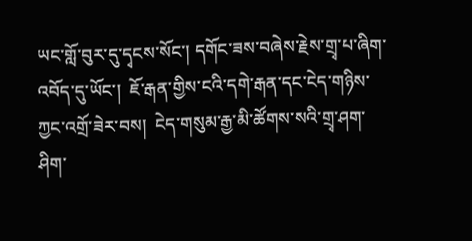ཡང་གློ་བུར་དུ་དྭངས་སོང་། དགོང་ཟས་བཞེས་རྗེས་གྲྭ་པ་ཞིག་འབོད་དུ་ཡོང་།  ཇོ་རྒན་གྱིས་ངའི་དགེ་རྒན་དང་ངེད་གཉིས་ཀྱང་འགྲོ་ཟེར་བས།  ངེད་གསུམ་རྒྱ་མི་ཚོགས་སའི་གྲྭ་ཤག་ཤིག་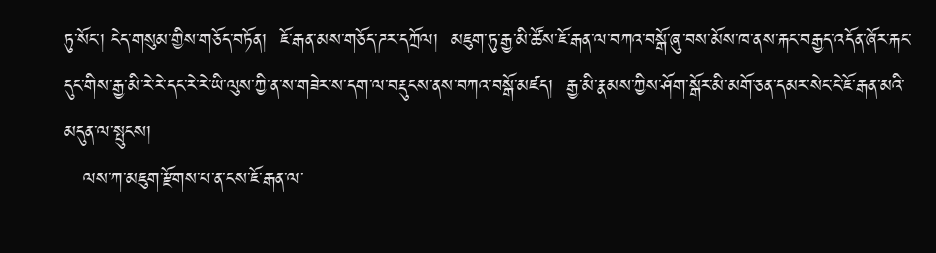ཏུ་སོང་། ངེད་གསུམ་གྱིས་གཅོད་བཏོན།  ཇོ་རྒན་མས་གཅོད་ཌར་དཀྲོལ།  མཇུག་ཏུ་རྒྱ་མི་ཚོས་ཇོ་རྒན་ལ་བཀའ་བསྒོ་ཞུ་བས་མོས་ཁ་ནས་རྐང་བརྒྱད་འདོན་ཞོར་རྐང་དུང་གིས་རྒྱ་མི་རེ་རེ་དང་རེ་རེ་ཡི་ལུས་ཀྱི་ན་ས་གཟེར་ས་དག་ལ་བརྡུངས་ནས་བཀའ་བསྒོ་མཛད།  རྒྱ་མི་རྣམས་ཀྱིས་ཤོག་སྒོར་མི་མགོ་ཅན་དམར་སེང་ངེ་ཇོ་རྒན་མའི་མདུན་ལ་སྤུངས།
   ལས་ཀ་མཇུག་རྫོགས་པ་ན་ངས་ཇོ་རྒན་ལ་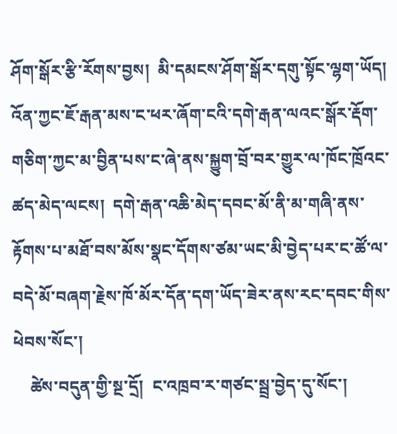ཤོག་སྒོར་རྩི་རོགས་བྱས།  མི་དམངས་ཤོག་སྒོར་དགུ་སྟོང་ལྷག་ཡོད།  འོན་ཀྱང་ཇོ་རྒན་མས་ང་ཕར་ཞོག་ངའི་དགེ་རྒན་ལའང་སྒོར་རྡོག་གཅིག་ཀྱང་མ་བྱིན་པས་ང་ཞེ་ནས་སྐྱུག་བྲོ་བར་གྱུར་ལ་ཁོང་ཁྲོའང་ཚད་མེད་ལངས།  དགེ་རྒན་འཆི་མེད་དབང་མོ་ནི་མ་གཞི་ནས་རྟོགས་པ་མཐོ་བས་མོས་སྣང་དོགས་ཙམ་ཡང་མི་བྱེད་པར་ང་ཚོ་ལ་བདེ་མོ་བཞག་རྗེས་ཁོ་མོར་དོན་དག་ཡོད་ཟེར་ནས་རང་དབང་གིས་ཕེབས་སོང་།
    ཚེས་བདུན་གྱི་སྔ་དྲོ།  ང་འཁྲབ་ར་གཙང་སྦྲ་བྱེད་དུ་སོང་།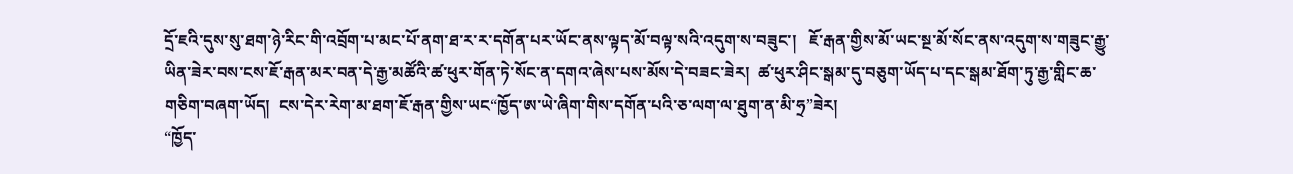དྲོ་ཇའི་དུས་སུ་ཐག་ཉེ་རིང་གི་འབྲོག་པ་མང་པོ་ནག་ཐ་ར་ར་དགོན་པར་ཡོང་ནས་ལྟད་མོ་བལྟ་སའི་འདུག་ས་བཟུང་།   ཇོ་རྒན་གྱིས་མོ་ཡང་སྔ་མོ་སོང་ནས་འདུག་ས་གཟུང་རྒྱུ་ཡིན་ཟེར་བས་ངས་ཇོ་རྒན་མར་བན་དེ་རྒྱ་མཚོའི་ཚ་ཕུར་གོན་ཏེ་སོང་ན་དགའ་ཞེས་པས་མོས་དེ་བཟང་ཟེར།  ཚ་ཕུར་ཤིང་སྒམ་དུ་བཅུག་ཡོད་པ་དང་སྒམ་ཐོག་ཏུ་རྒྱ་གླིང་ཆ་གཅིག་བཞག་ཡོད།  ངས་དེར་རེག་མ་ཐག་ཇོ་རྒན་གྱིས་ཡང“ཁྱོད་ཨ་ཡེ་ཞིག་གིས་དགོན་པའི་ཅ་ལག་ལ་ཐུག་ན་མི་ཧྲ”ཟེར།
“ཁྱོད་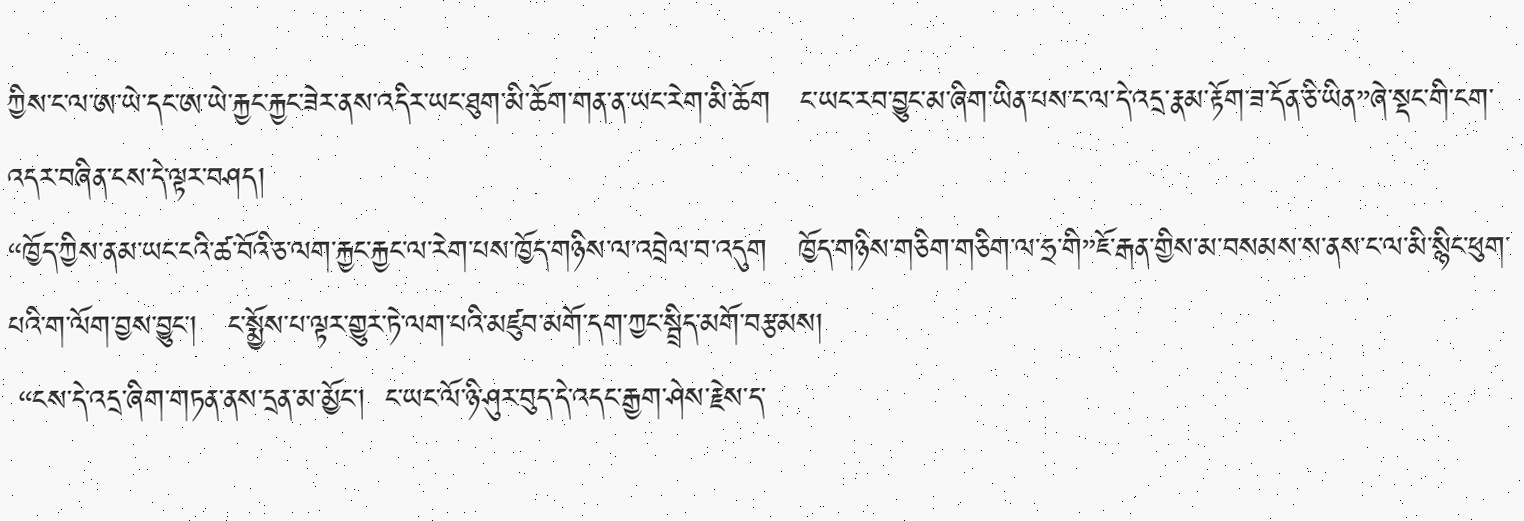ཀྱིས་ང་ལ་ཨ་ཡེ་དང་ཨ་ཡེ་རྐྱང་རྐྱང་ཟེར་ནས་འདིར་ཡང་ཐུག་མི་ཆོག་གན་ན་ཡང་རེག་མི་ཆོག   ང་ཡང་རབ་བྱུང་མ་ཞིག་ཡིན་པས་ང་ལ་དེ་འདྲ་རྣམ་རྟོག་ཟ་དོན་ཅི་ཡིན”ཞེ་སྡང་གི་ངག་འདར་བཞིན་ངས་དེ་ལྟར་བཤད།
“ཁྱོད་ཀྱིས་ནམ་ཡང་ངའི་ཚ་བོའི་ཅ་ལག་རྐྱང་རྐྱང་ལ་རེག་པས་ཁྱོད་གཉིས་ལ་འབྲེལ་བ་འདུག   ཁྱོད་གཉིས་གཅིག་གཅིག་ལ་ཧྲ་གི”ཇོ་རྒན་གྱིས་མ་བསམས་ས་ནས་ང་ལ་མི་སྙིང་ཕུག་པའི་ག་ལོག་བྱས་བྱུང་།   ང་སྨྱོས་པ་ལྟར་གྱུར་ཏེ་ལག་པའི་མཛུབ་མགོ་དག་ཀྱང་སྦྲིད་མགོ་བརྩམས།
 “ངས་དེ་འདྲ་ཞིག་གཏན་ནས་དྲན་མ་མྱོང་།  ང་ཡང་ལོ་ཉི་ཤུར་བུད་དེ་འདང་རྒྱག་ཤེས་རྗེས་ད་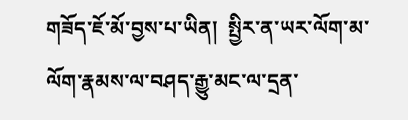གཟོད་ཇོ་མོ་བྱས་པ་ཡིན།  སྤྱིར་ན་ཡར་ལོག་མ་ལོག་རྣམས་ལ་བཤད་རྒྱུ་མང་ལ་དྲན་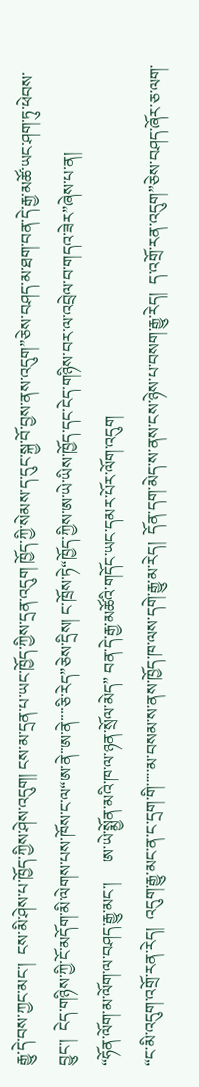རྒྱུ་དེ་བས་ཀྱང་མང་།  ངས་མི་ཤེས་པ་ཁྱོད་ཀྱིས་ཤེས་འདུག། ངས་མ་དྲན་པ་ཡང་ཁྱོད་ཀྱིས་དྲན་འདུག ཁྱོད་ཀྱི་སེམས་ད་དུང་སྐྱ་བོ་བྱས་ནས་འདུག”ཅེས་བཤད་མ་ཐག་བན་དེ་རྒྱ་མཚོ་ཡང་ཤག་ཏུ་ཕེབས་བྱུང་།  ངེད་གཉིས་ཀྱི་ངོ་མདོག་མི་ལེགས་པས་ཁོས་ང་ལ“ཨ་ནེ་་ཨ་ནེ་་་་ཅི་རེད”ཅེས་དྲིས། ང་ཁྲོས་ཏེ“ཁྱོད་ཀྱིས་ཨ་ཡེ་ཡིས་ཁྱོད་དང་ངེད་གཉིས་བར་ལ་འབྲེལ་བ་གདའ་ཟེར”ཞེས་པ་ན།
“ཧོན་ལོག་མ་ལོག་ལ་བཤད་རྒྱུ་མང་།     ཨ་ཡེ་སྨྱོན་མའི་ཁ་ལ་ཉན་སྲོལ་མེད” བན་དེ་རྒྱ་མཚོའི་གདོང་ཡང་དམར་པོར་ལོག་འདུག
“ང་མི་འདུག་འགྲོ་རན་རེད།  འདུག་རྒྱུ་མང་ན་ང་དྲག་གི་་་་་མ་བསམ་ས་ནས་ཁྱོད་ཁ་ལས་དགེ་རྒྱུ་མ་རེད།  དོན་དག་མེད་ས་ནས་ངས་ཉེས་པ་བསག་རྒྱུ་རེད།  ད་འགྲོ་རན་འདུག”ཅེས་བཤད་ཞོར་ཅ་ལག་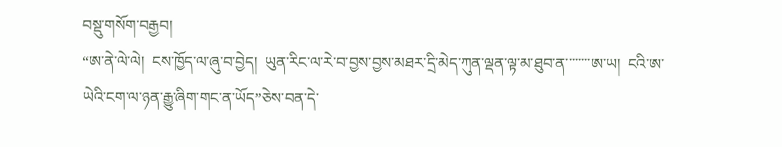བསྡུ་གསོག་བརྒྱབ།
“ཨ་ནེ་ལེ་ལེ།  ངས་ཁྱོད་ལ་ཞུ་བ་བྱེད།  ཡུན་རིང་ལ་རེ་བ་བྱས་བྱས་མཐར་དྲི་མེད་ཀུན་ལྡན་ལྟ་མ་ཐུབ་ན་་་་་་་་ཨ་ཡ།  ངའི་ཨ་ཡེའི་ངག་ལ་ཉན་རྒྱུ་ཞིག་གང་ན་ཡོད”ཅེས་བན་དེ་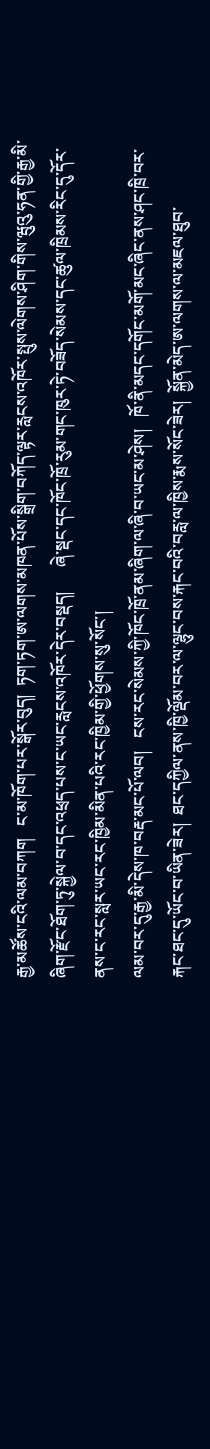རྒྱ་མཚོས་ངའི་ལམ་བཀག   ང་མ་ཁོག་པར་སྒོར་བུད།  ཏག་ཏག་ཨ་ལགས་མཁན་པོས་སྒྲིག་བཀོད་ལྟར་རླངས་འཁོར་སྤུས་ལེགས་ཤིག་གིས་ཝུའུ་ཧན་གྱི་རྒྱ་མི་ཞིག་རྫོང་ཐོག་ཏུ་སྐྱེལ་བ་དང་འཕྲད་པས་ང་ཡང་རླངས་འཁོར་དེར་བསྡད།      ཞེ་སྡང་དང་ཁོང་ཁྲོ་རུམ་གང་ཁུར་ཏེ་བཟོད་སེམས་དང་ཚུལ་ཁྲིམས་རིང་དུ་དོར་ནས་ང་རང་སླར་ཡང་རང་ཁྱིམ་མིན་པའི་རང་ཁྱིམ་གྱི་ཕྱོགས་སུ་སོང་།
ལམ་བར་དུ་རྒྱ་མི་དེས་ཁ་བརྡ་མང་པོ་ལབ།   ངས་རང་སེམས་ཀྱི་ཁོང་ཁྲོ་ནམ་ཞིག་ལ་ཞི་བ་ཡང་མ་ཤེས།   ཁོ་ནི་མདང་དགོང་མགོ་མང་ཞིང་ནས་ཤང་ཁྲི་བར་རྐང་ཐང་དུ་ཡོང་བ་ཡིན་ཟེར།  ཐང་དཀྱིལ་ནས་ཁྱི་ལྡོམ་བར་ལ་ལྷུང་བས་རྐང་བའི་བརླ་ལ་ཁྱིས་རྨས་སོང་ཟེར།  སྐྱོན་མེད་ཨ་ལགས་ལ་མཇལ་ཐུབ་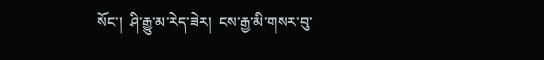སོང་།  ཤི་རྒྱུ་མ་རེད་ཟེར།  ངས་རྒྱ་མི་གསར་བུ་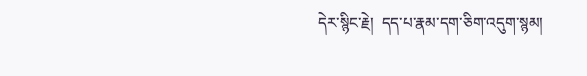དེར་སྙིང་རྗེ།  དད་པ་རྣམ་དག་ཅིག་འདུག་སྙམ།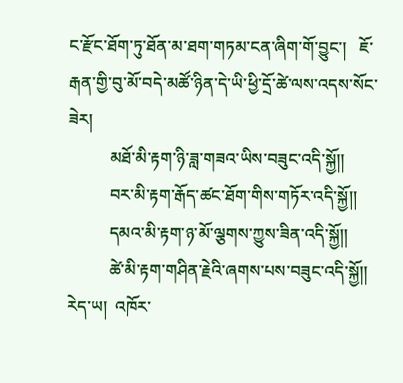ང་རྫོང་ཐོག་ཏུ་ཐོན་མ་ཐག་གཏམ་ངན་ཞིག་གོ་བྱུང་།   ཇོ་རྒན་གྱི་བུ་མོ་བདེ་མཚོ་ཉིན་དེ་ཡི་ཕྱི་དྲོ་ཚེ་ལས་འདས་སོང་ཟེར།
          མཐོ་མི་རྟག་ཉི་ཟླ་གཟའ་ཡིས་བཟུང་འདི་སྐྱོ།།
          བར་མི་རྟག་རྒོད་ཚང་ཐོག་གིས་གཏོར་འདི་སྐྱོ།།
          དམའ་མི་རྟག་ཉ་མོ་ལྕགས་ཀྱུས་ཟིན་འདི་སྐྱོ།།
          ཚེ་མི་རྟག་གཤིན་རྗེའི་ཞགས་པས་བཟུང་འདི་སྐྱོ།།
རེད་ཡ།  འཁོར་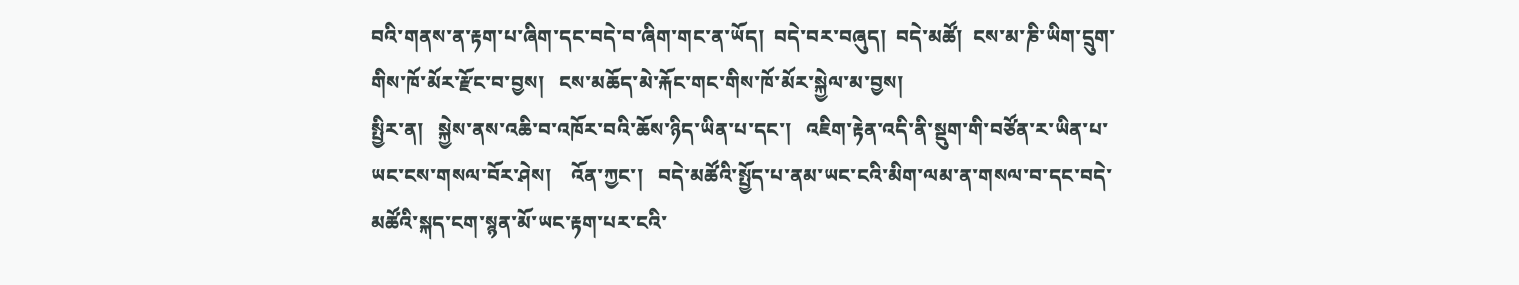བའི་གནས་ན་རྟག་པ་ཞིག་དང་བདེ་བ་ཞིག་གང་ན་ཡོད།  བདེ་བར་བཞུད།  བདེ་མཚོ།  ངས་མ་ཎི་ཡིག་དྲུག་གིས་ཁོ་མོར་རྫོང་བ་བྱས།   ངས་མཆོད་མེ་རྐོང་གང་གིས་ཁོ་མོར་སྐྱེལ་མ་བྱས།
སྤྱིར་ན།   སྐྱེས་ནས་འཆི་བ་འཁོར་བའི་ཆོས་ཉིད་ཡིན་པ་དང་།   འཇིག་རྟེན་འདི་ནི་སྡུག་གི་བཙོན་ར་ཡིན་པ་ཡང་ངས་གསལ་བོར་ཤེས།    འོན་ཀྱང་།   བདེ་མཚོའི་སྤྱོད་པ་ནམ་ཡང་ངའི་མིག་ལམ་ན་གསལ་བ་དང་བདེ་མཚོའི་སྐད་ངག་སྙན་མོ་ཡང་རྟག་པར་ངའི་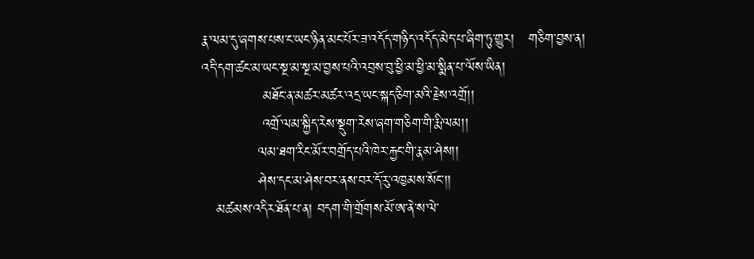རྣ་ལམ་དུ་ཞགས་པས་ང་ཡང་ཉིན་མང་པོར་ཟ་འདོད་གཉིད་འདོད་མེད་པ་ཞིག་ཏུ་གྱུར།   གཅིག་བྱས་ན།    འདི་དག་ཚང་མ་ཡང་སྔ་མ་སྔ་མ་བྱས་པའི་འབྲས་བུ་ཕྱི་མ་ཕྱི་མ་སྨིན་པ་ལོས་ཡིན།
             མཐོང་ན་མཚར་མཚར་འདྲ་ཡང་སྐད་ཅིག་མའི་རྗེས་འགྲོ།།
             འགྲོ་ལམ་སྐྱིད་རེས་སྡུག་རེས་ཞག་གཅིག་གི་རྨི་ལམ།།
            ལམ་ཐག་རིང་མོར་བགྲོད་པའི་ཁེར་རྐྱང་གི་རྣམ་ཤེས།།
            ཤེས་དང་མ་ཤེས་བར་ནས་བར་དོ་རུ་འཁྱམས་སོང་།།
   མཚམས་འདིར་ཐོན་པ་ན། བདག་གི་གྲོགས་མོ་ཨ་ནེ་ས་ལེ་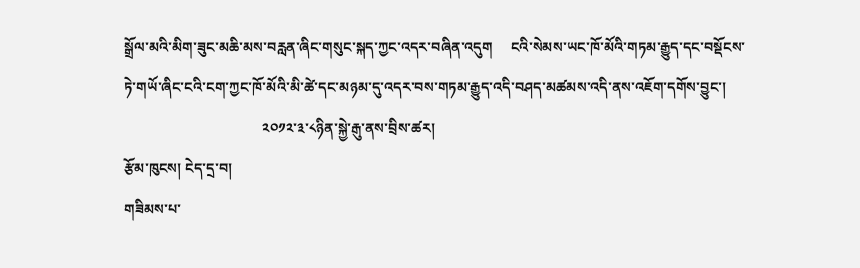སྒྲོལ་མའི་མིག་ཟུང་མཆི་མས་བརླན་ཞིང་གསུང་སྐད་ཀྱང་འདར་བཞིན་འདུག     ངའི་སེམས་ཡང་ཁོ་མོའི་གཏམ་རྒྱུད་དང་བསྡོངས་ཏེ་གཡོ་ཞིང་ངའི་ངག་ཀྱང་ཁོ་མོའི་མི་ཚེ་དང་མཉམ་དུ་འདར་བས་གཏམ་རྒྱུད་འདི་བཤད་མཚམས་འདི་ནས་འཇོག་དགོས་བྱུང་།
                                      ༢༠༡༢་༣་༨ཉིན་སྐྱེ་རྒུ་ནས་བྲིས་ཚར།
རྩོམ་ཁུངས། ངེད་དྲ་བ།
གཟིམས་པ་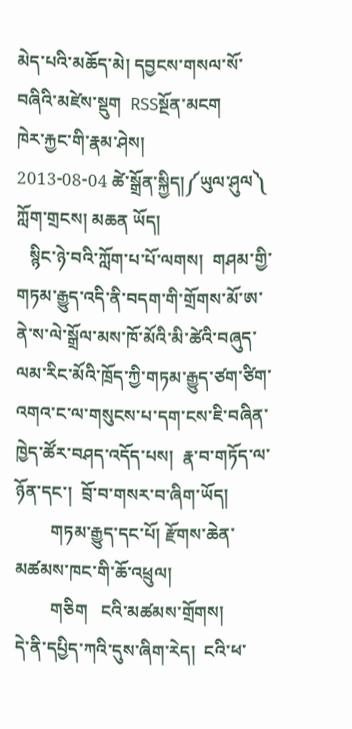མེད་པའི་མཆོད་མེ། དབྱངས་གསལ་སོ་བཞིའི་མཛེས་སྡུག  RSSསྔོན་མངག
ཁེར་རྐྱང་གི་རྣམ་ཤེས།
2013-08-04 ཚེ་སྒྲོན་སྐྱིད།༼ཡུལ་ཤུལ༽ ཀློག་གྲངས། མཆན ཡོད།
   སྙིང་ཉེ་བའི་ཀློག་པ་པོ་ལགས།  གཤམ་གྱི་གཏམ་རྒྱུད་འདི་ནི་བདག་གི་གྲོགས་མོ་ཨ་ནེ་ས་ལེ་སྒྲོལ་མས་ཁོ་མོའི་མི་ཚེའི་བཞུད་ལམ་རིང་མོའི་ཁྲོད་ཀྱི་གཏམ་རྒྱུད་ཙག་ཙིག་འགའ་ང་ལ་གསུངས་པ་དག་ངས་ཇི་བཞིན་ཁྱེད་ཚོར་བཤད་འདོད་པས།  རྣ་བ་གཏོད་ལ་ཉོན་དང་།  བྲོ་བ་གསར་བ་ཞིག་ཡོད།
        གཏམ་རྒྱུད་དང་པོ། རྫོགས་ཆེན་མཚམས་ཁང་གི་ཆོ་འཕྲུལ།
        གཅིག   ངའི་མཚམས་གྲོགས།
དེ་ནི་དཔྱིད་ཀའི་དུས་ཞིག་རེད།  ངའི་ཕ་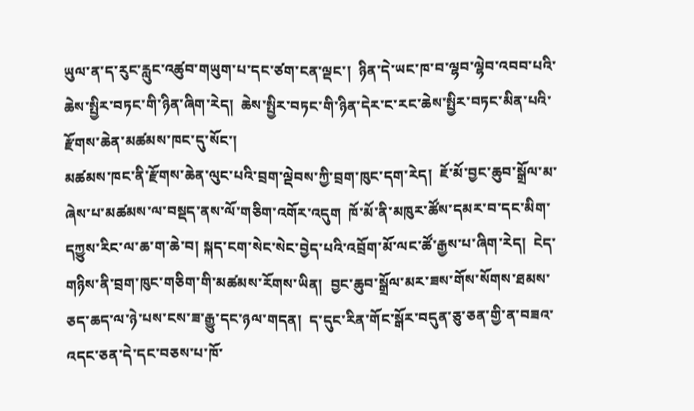ཡུལ་ན་ད་རུང་རླུང་འཚུབ་གཡུག་པ་དང་ཙག་ངན་ལྡང་།  ཉིན་དེ་ཡང་ཁ་བ་ལྷབ་ལྷེབ་འབབ་པའི་ཆེས་སྤྱིར་བཏང་གི་ཉིན་ཞིག་རེད།  ཆེས་སྤྱིར་བཏང་གི་ཉིན་དེར་ང་རང་ཆེས་སྤྱིར་བཏང་མིན་པའི་རྫོགས་ཆེན་མཚམས་ཁང་དུ་སོང་།
མཚམས་ཁང་ནི་རྫོགས་ཆེན་ལུང་པའི་བྲག་ལྡེབས་ཀྱི་བྲག་ཁུང་དག་རེད།  ཇོ་མོ་བྱང་ཆུབ་སྒྲོལ་མ་ཞེས་པ་མཚམས་ལ་བསྡད་ནས་ལོ་གཅིག་འགོར་འདུག  ཁོ་མོ་ནི་མཁུར་ཚོས་དམར་བ་དང་མིག་དཀྱུས་རིང་ལ་ཆ་ག་ཆེ་བ། སྐད་ངག་སེང་སེང་བྱེད་པའི་འབྲོག་མོ་ལང་ཚོ་རྒྱས་པ་ཞིག་རེད།  ངེད་གཉིས་ནི་བྲག་ཁུང་གཅིག་གི་མཚམས་རོགས་ཡིན།  བྱང་ཆུབ་སྒྲོལ་མར་ཟས་གོས་སོགས་ཐམས་ཅད་ཆད་ལ་ཉེ་པས་ངས་ཟ་རྒྱུ་དང་ཉལ་གདན།  ད་དུང་རིན་གོང་སྒོར་བདུན་ཅུ་ཅན་གྱི་ན་བཟའ་འདང་ཅན་དེ་དང་བཅས་པ་ཁོ་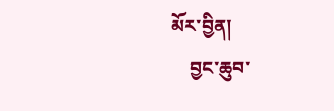མོར་བྱིན།
    བྱང་ཆུབ་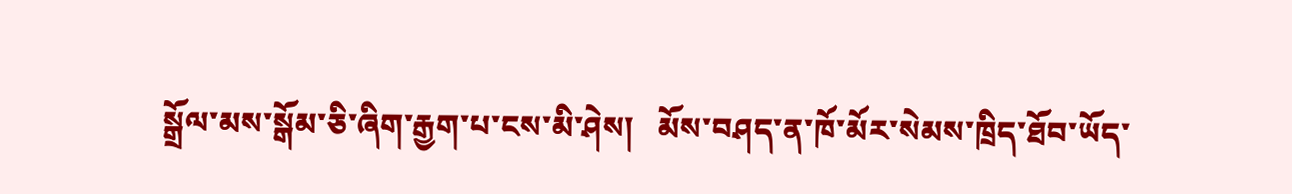སྒྲོལ་མས་སྒོམ་ཅི་ཞིག་རྒྱག་པ་ངས་མི་ཤེས།   མོས་བཤད་ན་ཁོ་མོར་སེམས་ཁྲིད་ཐོབ་ཡོད་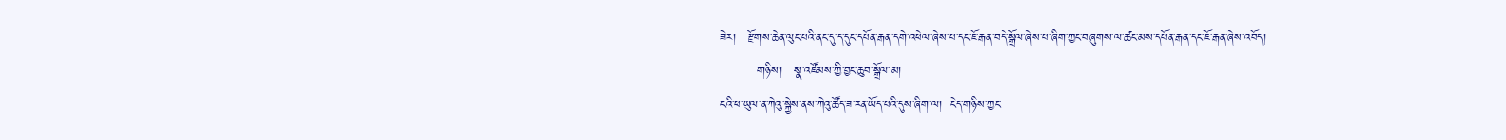ཟེར།   རྫོགས་ཆེན་ལུང་པའི་ནང་དུ་ད་དུང་དཔོན་རྒན་དགེ་འཕེལ་ཞེས་པ་དང་ཇོ་རྒན་བདེ་སྒྲོལ་ཞེས་པ་ཞིག་ཀྱང་བཞུགས་ལ་ཚང་མས་དཔོན་རྒན་དང་ཇོ་རྒན་ཞེས་འབོད།
         གཉིས།   སྣ་འཛོམས་ཀྱི་བྱང་ཆུབ་སྒྲོལ་མ།
ངའི་ཕ་ཡུལ་ན་ཀེའུ་སྐྱེས་ནས་ཀེའུ་ཚོད་ཟ་རན་ཡོད་པའི་དུས་ཞིག་ལ།  ངེད་གཉིས་ཀྱང་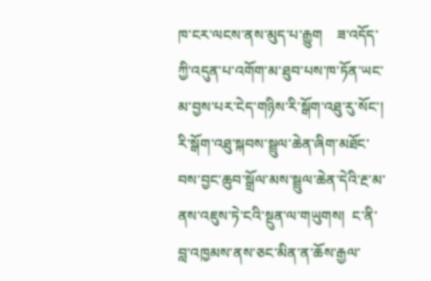ཁ་ངར་ལངས་ནས་མུད་པ་རྒྱུག    ཟ་འདོད་ཀྱི་འདུན་པ་འགོག་མ་ཐུབ་པས་ཁ་ཏོན་ཡང་མ་བྱས་པར་ངེད་གཉིས་རི་སྒོག་འཐུ་རུ་སོང་།  རི་སྒོག་འཐུ་སྐབས་སྦྲུལ་ཆེན་ཞིག་མཐོང་བས་བྱང་ཆུབ་སྒྲོལ་མས་སྦྲུལ་ཆེན་དེའི་རྔ་མ་ནས་འཇུས་ཏེ་ངའི་སྔུན་ལ་གཡུགས།  ང་ནི་བླ་འཁྱམས་ནས་ཅང་མིན་ན་ཆོས་རྒྱལ་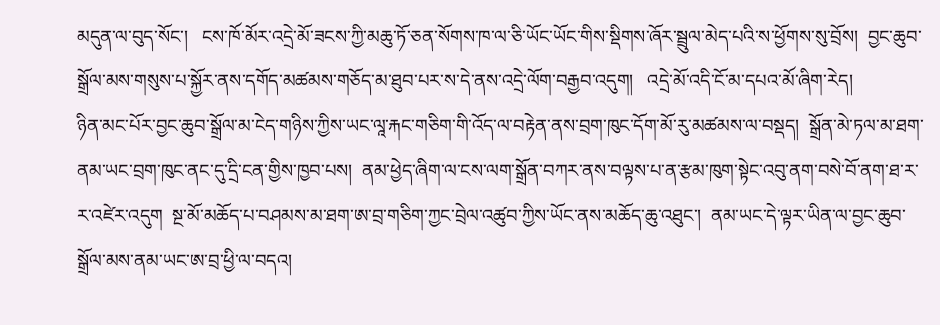མདུན་ལ་བུད་སོང་།   ངས་ཁོ་མོར་འདྲེ་མོ་ཟངས་ཀྱི་མཆུ་ཏོ་ཅན་སོགས་ཁ་ལ་ཅི་ཡོང་ཡོང་གིས་སྡིགས་ཞོར་སྦྲུལ་མེད་པའི་ས་ཕྱོགས་སུ་བྲོས།  བྱང་ཆུབ་སྒྲོལ་མས་གསུས་པ་སྐྱོར་ནས་དགོད་མཚམས་གཅོད་མ་ཐུབ་པར་ས་དེ་ནས་འདྲེ་ལོག་བརྒྱབ་འདུག།   འདྲེ་མོ་འདི་ངོ་མ་དཔའ་མོ་ཞིག་རེད།
ཉིན་མང་པོར་བྱང་ཆུབ་སྒྲོལ་མ་ངེད་གཉིས་ཀྱིས་ཡང་ལཱ་རྐང་གཅིག་གི་འོད་ལ་བརྟེན་ནས་བྲག་ཁུང་དོག་མོ་རུ་མཚམས་ལ་བསྡད།  སྒྲོན་མེ་ཏལ་མ་ཐག་ནམ་ཡང་བྲག་ཁུང་ནང་དུ་དྲི་ངན་གྱིས་ཁྱབ་པས།  ནམ་ཕྱེད་ཞིག་ལ་ངས་ལག་སྒྲོན་བཀར་ནས་བལྟས་པ་ན་རྩམ་ཁུག་སྟེང་འབུ་ནག་བསེ་བོ་ནག་ཐ་ར་ར་འཛེར་འདུག  སྔ་མོ་མཆོད་པ་བཤམས་མ་ཐག་ཨ་བྲ་གཅིག་ཀྱང་བྲེལ་འཚུབ་ཀྱིས་ཡོང་ནས་མཆོད་ཆུ་འཐུང་།  ནམ་ཡང་དེ་ལྟར་ཡིན་ལ་བྱང་ཆུབ་སྒྲོལ་མས་ནམ་ཡང་ཨ་བྲ་ཕྱི་ལ་བདའ།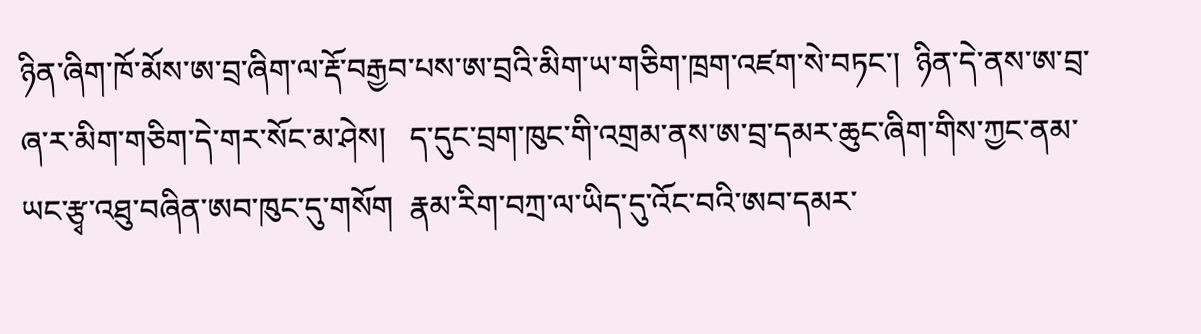ཉིན་ཞིག་ཁོ་མོས་ཨ་བྲ་ཞིག་ལ་རྡོ་བརྒྱབ་པས་ཨ་བྲའི་མིག་ཡ་གཅིག་ཁྲག་འཛག་སེ་བཏང་།  ཉིན་དེ་ནས་ཨ་བྲ་ཞ་ར་མིག་གཅིག་དེ་གར་སོང་མ་ཤེས།   ད་དུང་བྲག་ཁུང་གི་འགྲམ་ནས་ཨ་བྲ་དམར་ཆུང་ཞིག་གིས་ཀྱང་ནམ་ཡང་རྩྭ་འཐུ་བཞིན་ཨབ་ཁུང་དུ་གསོག  རྣམ་རིག་བཀྲ་ལ་ཡིད་དུ་འོང་བའི་ཨབ་དམར་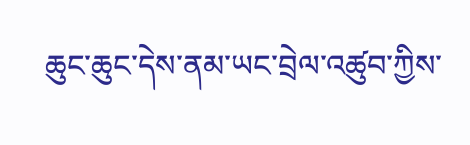ཆུང་ཆུང་དེས་ནམ་ཡང་བྲེལ་འཚུབ་ཀྱིས་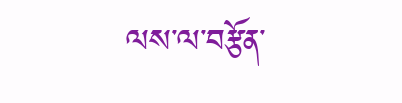ལས་ལ་བརྩོན་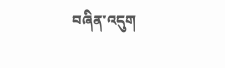བཞིན་འདུག